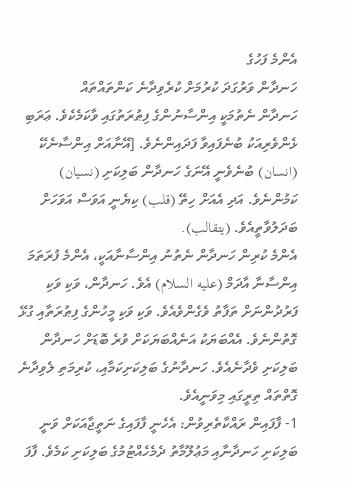އެންމެ ފަހުގެ
ހަނދާން ވަރުގަދަ ކުރުމަށް ކުރެވިދާނެ ކަންތައްތައް
ހަނދާން ނެތުމަކީ އިންސާނުންގެ ފިޠުރަތުގައި ވާކަމެކެވެ. ޢަރަބި ޅެންވެރިއަކު ބުނެފައިވާ ފަދައިންނެވެ. [އޭނާއަށް އިންސާނެކޭ (انسان) ބުނެވެނީ އޭނަގެ ހަނދާން ބަލިކަށި (نسيان) ކަމުންނެވެ. އަދި އެއަށް ހިތޭ (قلب) ކިޔެނީ އަވަސް އަވަހަށް ބަދަލުވާތީއެވެ. (يتقالب).
އެންމެ ކުރިން ހަނދާން ނެތުނު އިންސާނާއަކީ، އެންމެ ފުރަތަމަ އިންސާނާ އާދަމް (عليه السلام) އެވެ. ހަނދާން، ވަކި ވަކި ފަރުދުންނަށް ތަފާތު ވެގެންވެއެވެ. ވަކި ވަކި މީހުންގެ ފިޠުރަތާއި ގުޅޭ ގޮތުންނެވެ. އެއްބަޔަކު އަނެއްބަޔަކަށް ވުރެ ބޮޑަށް ހަނދާން ބަލިކަށި ވެދާނެއެވެ. ހަނދާނުގެ ބަލިކަށިކަމާއި، ކުރިމަތި ލެވިދާނެ ގޮތްތައް ތިރީގައި މިވަނީއެވެ.
1- ފާފައިން ރައްކާތެރިވުން: އެހެނީ ފާފައިގެ ނަތީޖާއަކަށް ވަނީ ބަލިކަށި ހަނދާނާއި މަޢުލޫމާތު ދެމެހެއްޓުމުގެ ބަލިކަށި ކަމެވެ. ފާފަ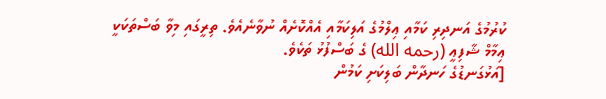ކުރުމުގެ އަނދިރި ކަމާއި ޢިލްމުގެ އަލިކަމާއި އެއްކޮށެއް ނުވާނެއެވެ. ތިރީގައި މިވާ ބަސްތަކަކީ ޢިމާމް ޝާފިޢީ (رحمه الله) ގެ ބަސްފުޅު ތަކެވެ.
[އަޅުގަނޑުގެ ހަނދާން ބަލިކަށި ކަމުން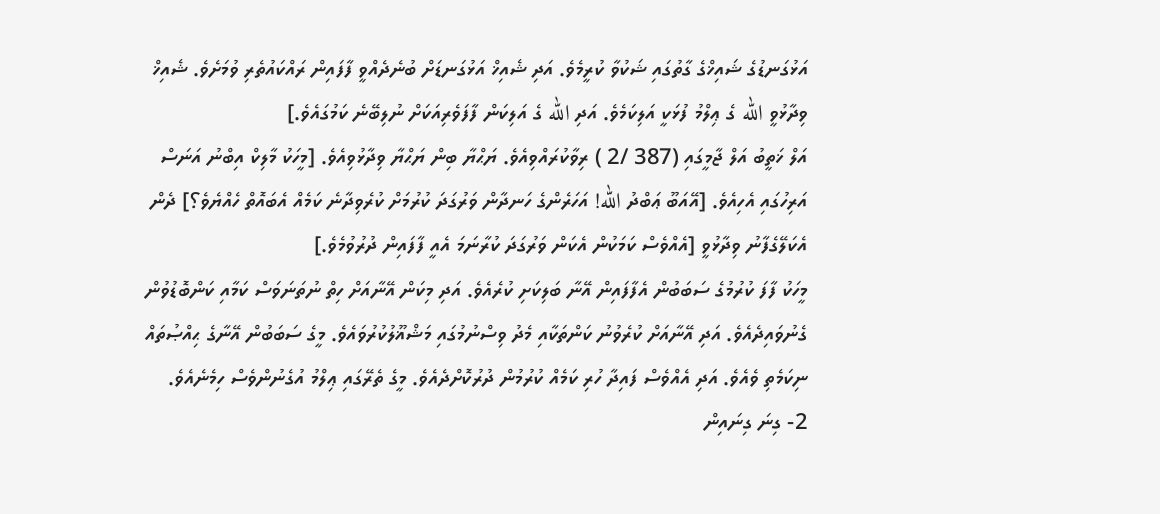އަޅުގަނޑުގެ ޝައިޚްގެ ގާތުގައި ޝަކުވާ ކުރީމެވެ. އަދި ޝެއިޚް އަޅުގަނޑަށް ބުނެދެއްވީ ފާފައިން ރައްކައުތެރި ވުމަށެވެ. ޝެއިޚް ވިދާޅުވީ الله ގެ ޢިލްމު ފުޅަކީ އަލިކަމެވެ. އަދި الله ގެ އަލިކަން ފާފަވެރިއަކަށް ނުލިބޭނެ ކަމުގައެވެ.]
އަލް ޚަތީބު އަލް ޖާމީގައި (387 /2 ) ރިވާކުރައްވިއެވެ. ޔަޙްޔާ ބިން ޔަޙްޔާ ވިދާޅުވިއެވެ. [މީހަކު މާލިކް އިބްނު އަނަސް އަރިހުގައި އެހިއެވެ. [އޭއަބޫ ޢަބްދު الله! އަހަރެންގެ ހަނދާން ވަރުގަދަ ކުރުމަށް ކުރެވިދާނެ ކަމެއް އެބައޮތް ހެއްޔެވެ؟] ދެން އެކަލޭގެފާނު ވިދާޅުވީ [އެއްވެސް ކަމަކުން އެކަން ވަރުގަދަ ކުރާނަމަ އެއީ ފާފައިން ދުރުވުމެވެ.]
މީހަކު ފާފަ ކުރުމުގެ ސަބަބުން އެފާފައިން އޭނާ ބަލިކަށި ކުރެއެވެ. އަދި މިކަން އޭނާއަށް ހިތް ނުތަނަވަސް ކަމާއި ކަންބޮޑުވުން ގެނުވައިދެއެވެ. އަދި އޭނާއަށް ކުރެވުނު ކަންތަކާއި މެދު ވިސްނުމުގައި މަޝްޣޫލުކުރުވައެވެ. މީގެ ސަބަބުން އޭނާގެ ޙިއްޞުތައް ނިކަމެތި ވެއެވެ. އަދި އެއްވެސް ފައިދާ ހުރި ކަމެއް ކުރުމުން ދުރުކޮށްދެއެވެ. މީގެ ތެރޭގައި ޢިލްމު އުގެނުންވެސް ހިމެނެއެވެ.
2- ގިނަ ގިނައިން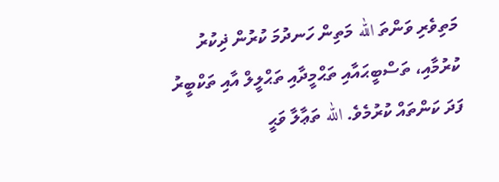މަތިވެރި ވަންތަ الله މަތިން ހަނދުމަ ކުރުން ޛިކުރު ކުރުމާއި، ތަސްބީޙައާއި ތަޙްމީދާއި ތަޙްލީލް އާއި ތަކްބީރު ފަދަ ކަންތައް ކުރުމެވެ. الله ތަޢާލާ ވަޙީ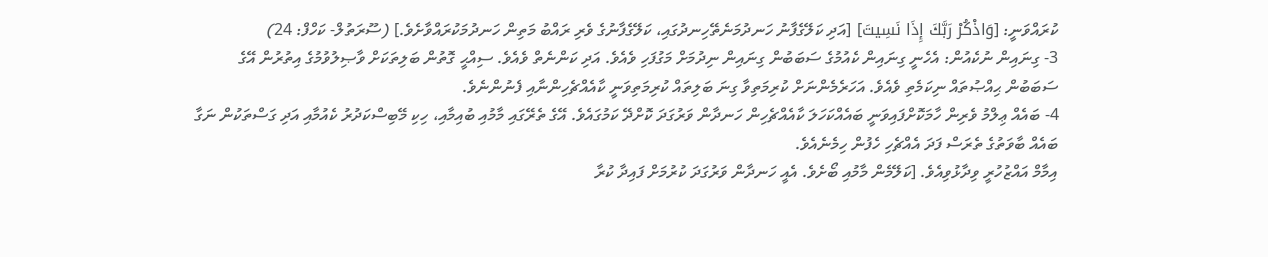ކުރައްވަނީ: [وَاذْكُرْ رَبَّكَ إِذَا نَسِيتَ] [އަދި ކަލޭގެފާނު ހަނދުމަނެތޭހިނދުގައި، ކަލޭގެފާނުގެ ވެރި ރައްބު މަތިން ހަނދުމަކުރައްވާށެވެ.] (ސޫރަތުލް- ކަހްފް: 24)
3- ގިނައިން ނުކެއުން: އެހެނީ ގިނައިން ކެއުމުގެ ސަބަބުން ގިނައިން ނިދުމަށް މަގުފަހި ވެއެވެ. އަދި ކަންނެތް ވެއެވެ. ސިއްޙީ ގޮތުން ބަލިތަކަށް ވާޞިލުވުމުގެ އިތުރުން އޭގެ ސަބަބުން ޙިއްޞުތައް ނިކަމެތި ވެއެވެ. އަހަރެމެންނަށް ކުރިމަތިވާ ގިނަ ބަލިތައް ކުރިމަތިވަނީ ކާއެއްޗެހިންނާއި ފެނުންނެވެ.
4- ބައެއް ޢިލްމު ވެރިން ހާމަކޮށްފައިވަނީ ބައެއްކަހަލަ ކާއެއްޗެހިން ހަނދާން ވަރުގަދަ ކޮށްދޭ ކަމުގައެވެ. އޭގެ ތެރޭގައި މާމުއި ބުއިމާއި، ހިކި މޭބިސްކަދުރު ކެއުމާއި އަދި ގަސްތަކުން ނަގާ ބައެއް ބާވަތުގެ ތެރަސް ފަދަ އެއްޗެހި ހެފުން ހިމެނެއެވެ.
އިމާމް އައްޒުހުރީ ވިދާޅުވިއެވެ. [ކަލޭމެން މާމުއި ބޯށެވެ. އެއީ ހަނދާން ވަރުގަދަ ކުރުމަށް ފައިދާ ކުރާ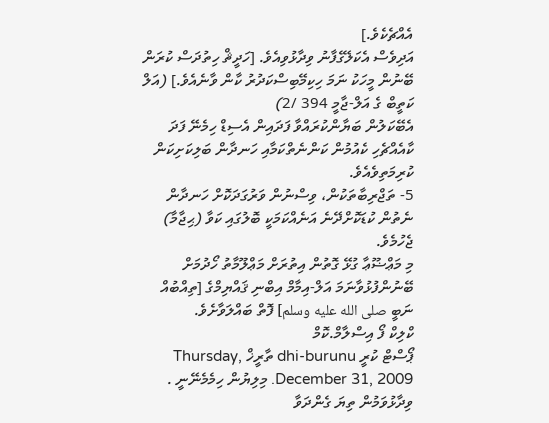އެއްޗެކެވެ.]
އަދިވެސް އެކަލޭގެފާނު ވިދާޅުވިއެވެ. [ހަދީޘް ހިތުދަސް ކުރަން ބޭނުން މީހަކު ނަމަ ހިކިމޭބިސްކަދުރު ކާން ވާނެއެވެ.] (އަލް ކަތީބް ގެ އަލް-ޖާމީ 394 /2)
އެބޭކަލުން ބަޔާންކުރައްވާ ފަދައިން އެސިޑް ހިމެނޭ ފަދަ ކާއެއްޗެހި ކެއުމުން ކަންނެތްކަމާއި ހަނދާން ބަލިކަށިކަން ކުރިމަތިވެއެވެ.
5- ތަޖްރިބާތަކުން، ވިސްނުން ވަރުގަދަކޮށް ހަނދާން ނެތުން ކުޑަކޮށްދޭނެ އަނެއްކަމަކީ ބޮލުގައި ކަވާ (ޙިޖާމާ) ޖެހުމެވެ.
މި މަޢްޟޫޢާ ގުޅޭ ގޮތުން އިތުރަށް މަޢްލޫމާތު ހޯދުމަށް ބޭނުންފުޅުވާނަމަ އަލް-އިމާމް އިބްނި ޤައްޔިމްގެ [ތިއްބުއް ނަބީ صلى الله عليه وسلم] ފޮތް ބައްލަވާށެވެ.
ކްލިކް ފޯ އިސްލާމް.ކޮމް
ޕޯސްޓް ކުރީ dhi-burunu ތާރީޚް Thursday, December 31, 2009. މިލިޔުން ހިމެމެނޭނީ . ވިދާޅުވަމުން ތިޔަ ގެންދަވާ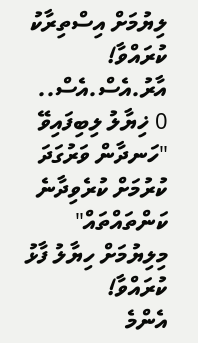ލިޔުމަށް އިސްތިރާކު ކުރައްވާ! އާރު.އެސް.އެސް..
0 ޚިޔާލު ލިބިފައިވޭ "ހަނދާން ވަރުގަދަ ކުރުމަށް ކުރެވިދާނެ ކަންތައްތައް"
މިލިޔުމަށް ހިޔާލު ފާޅު ކުރައްވާ!
އެންމެ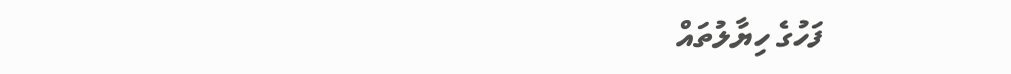ފަހުގެ ހިޔާލުތައް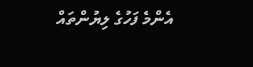އެންމެ ފަހުގެ ލިޔުންތައް